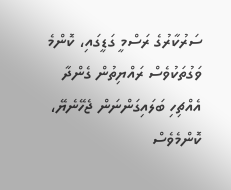ސަރުކާރުގެ ރަސްމީ ގަޑީގައި، ކޮންމެ ވަގުތަކުވެސް ރައްޔިތުން ގެންދާ އެއްޗިހި ބަލައިގަންނަން ޖެހޭނެޔޭ، ކޮންމެވެސް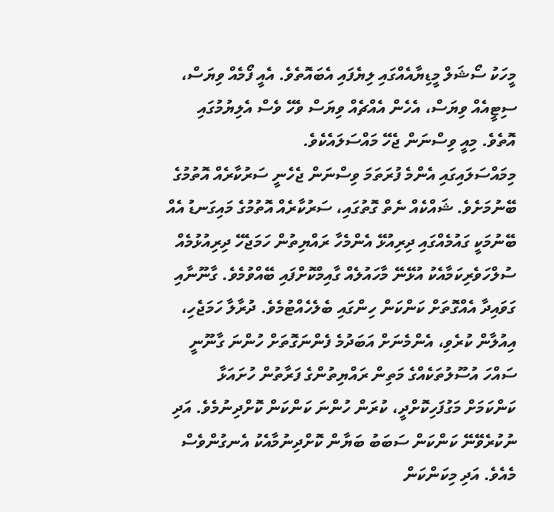މީހަކު ސޯޝަލް މީޑިޔާއެއްގައި ލިޔެފައި އެބައޮތެވެ. އެއީ ފޯމެއް ވިޔަސް، ސިޓީއެއް ވިޔަސް، އެހެން އެއްޗެއް ވިޔަސް ވެހޭ ވެސް އެލިޔުމުގައި އޮތެވެ. މިއީ ވިސްނަން ޖެހޭ މައްސަލައެކެވެ.
މިމައްސަލައިގައި އެންމެ ފުރަތަމަ ވިސްނަން ޖެހެނީ ސަރުކާރެއް އޮތުމުގެ ބޭނުމަށެވެ. ޝައްކެއް ނެތް ގޮތުގައި، ސަރުކާރެއް އޮތުމުގެ މައިގަނޑު އެއް ބޭނުމަކީ ގައުމެއްގައި ދިރިއުޅޭ އެންމެހާ ރައްޔިތުން ހަމަޖެހޭ ދިރިއުޅުމެއް ސުލްހަވެރިކަމާއެކު އުޅޭނޭ މާހައުލެއް ގާއިމްކޮށްފައި ބޭއްވުމެވެ. ގާނޫނާއި ގަވައިދާ އެއްގޮތަށް ކަންކަން ހިންގައި ބެލެހެއްޓުމެވެ. ދުރާލާ ހަމަޖެހި، އިއުލާން ކުރެވި، އެންމެނަށް އަބަދުމެ ފެންނަގޮތަށް ހުންނަ ގާނޫނީ ސައްހަ އުސޫލުތަކެއްގެ މަތިން ރައްޔިތުންގެ ފަރާތުން ހުށައަޅާ ކަންކަމަށް މަގުފަހިކޮށްދީ، ކުރަން ހުންނަ ކަންކަން ކޮށްދިނުމެވެ. އަދި ނުކުރެވޭނޭ ކަންކަން ސަބަބު ބަޔާން ކޮށްދިނުމާއެކު އެނގުންވެސް މެއެވެ. އަދި މިކަންކަން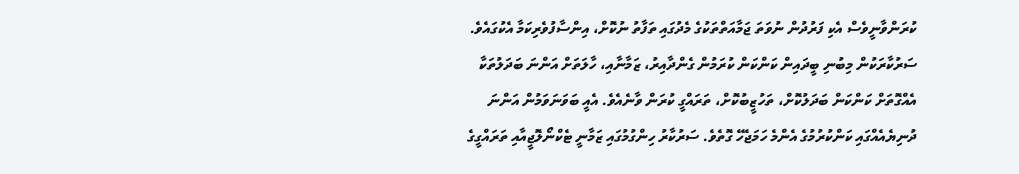ކުރަންވާނީވެސް އެކި ފަރުދުން ނުވަތަ ޖަމާއަތްތަކުގެ މެދުގައި ތަފާތު ނުކޮށް، އިންސާފުވެރިކަމާ އެކުގައެވެ.
ސަރުކާރަކުން މިބުނި ބީދައިން ކަންކަން ކުރަމުން ގެންދާއިރު، ޒަމާނާއި، ހާލަތަށް އަންނަ ބަދަލުތަކާ އެއްގޮތަށް ކަންކަން ބަދަލުކޮށް، ތަހުޒީބުކޮށް، ތަރައްގީ ކުރަން ވާނެއެވެ. އެއީ ބަވަނަވަމުން އަންނަ ދުނިޔެއެއްގައި ކަންކުރުމުގެ އެންމެ ހަމަޖެހޭ ގޮތެވެ. ސަރުކާރު ހިންގުމުގައި ޒަމާނީ ޓެކްނޯލޮޖީއާއި ތަރައްގީގެ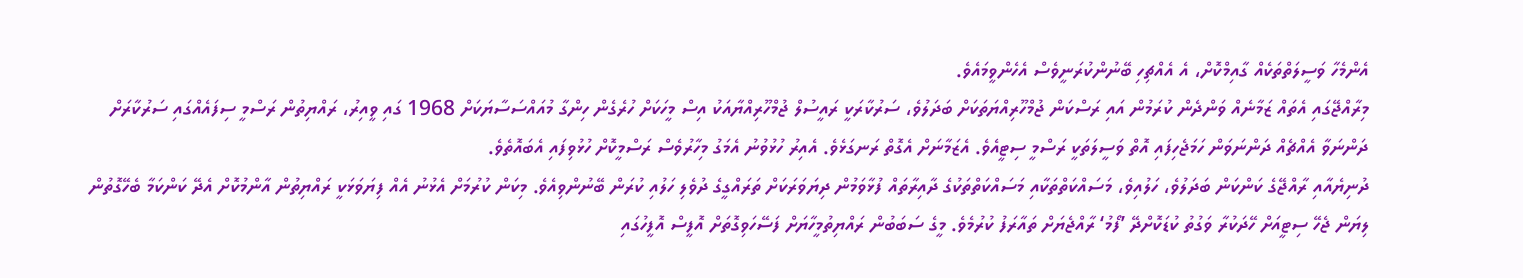އެންމެހާ ވަސީލަތްތަކެއް ގާއިމްކޮށް، އެ އެއްޗިހި ބޭނުންކުރަނީވެސް އެހެންވީމައެވެ.
މިރާއްޖޭގައި އެތައް ޒަމާނެއް ވަންދެން ކުރަމުން އައި ރަސްކަން ޖުމްހޫރިއްޔަތަކަށް ބަދަލުވެ، ސަރުކާރަކީ ރައީސުލް ޖުމްހޫރިއްޔާއަކު އިސް މީހަކަށް ހުރެގެން ހިންގާ މުއައްސަސާޔަކަށް 1968 ގައި ވީއިރު، ރައްޔިތުން ރަސްމީ ސިފައެއްގައި ސަރުކާރަށް ދަންނަވާ އެއްޗެއް ދަންނަވަން ހަމަޖެހިފައި އޮތް ވަސީލަތަކީ ރަސްމީ ސިޓީއެވެ. އެޒަމާނަށް އެގޮތް ރަނގަޅެވެ. އެއިރު ހުޅުވުނު އެމަގު މިހާރުވެސް ރަސްމީކޮށް ހުޅުވިފައި އެބައޮތެވެ.
ދުނިޔެއާއި ރާއްޖޭގެ ކަންކަން ބަދަލުވެ، ހަލުއިވެ، މަސައްކަތްތަކާއި މަސައްކަތްތަކުގެ ދާއިރާތައް ފުޅާވަމުން ދިޔަވަރަކަށް ތަރައްގީގެ ދުވެލި ހަލުއި ކުރަން ބޭނުންވިއެވެ. މިކަން ކުރުމަށް އެޅުނު އެއް ފިޔަވަޅަކީ ރައްޔިތުން އާންމުކޮށް އެދޭ ކަންކަމާ ބެހޭގޮތުން ލިޔަން ޖެހޭ ސިޓީއަށް ހޭދަކުރާ ވަގުތު ކުޑަކޮށްދޭ ’ފޯމު‘ ރާއްޖެޔަށް ތައާރަފު ކުރުމެވެ. މީގެ ސަބަބުން ރައްޔިތުމީހާޔަށް ފަސޭހަވިގޮތަށް އޮފީސް އޮފީހުގައި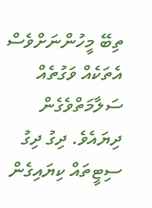ތިބޭ މީހުންނަށްވެސް އެތަކެއް ވަގުތެއް ސަލާމަތްވެގެން ދިޔައެވެ. ދިގު ދިގު ސިޓީތައް ކިޔައިގެން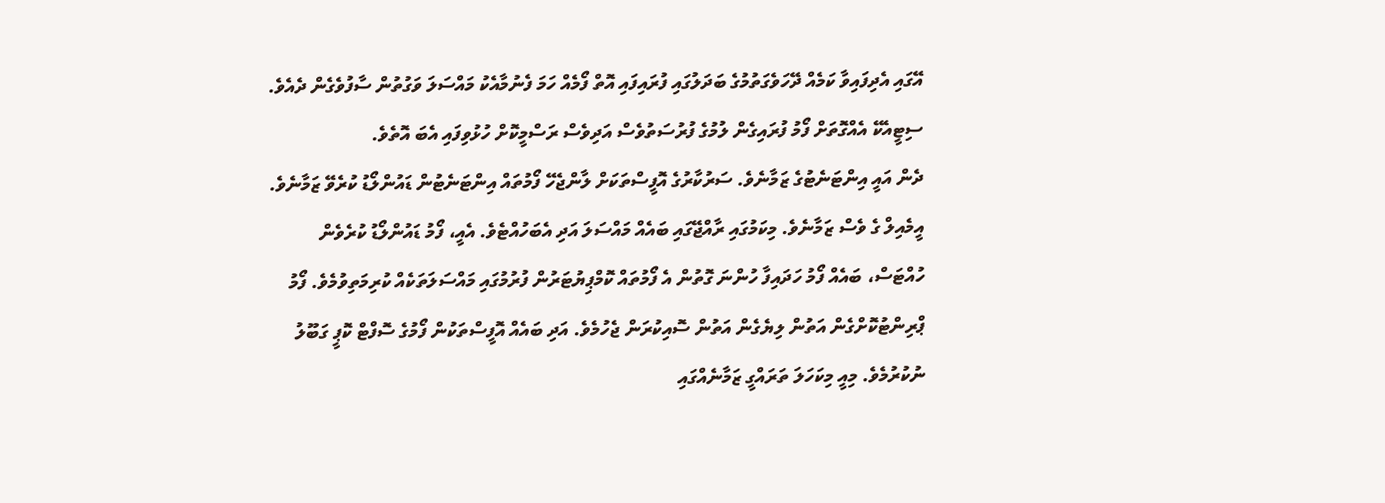އޭގައި އެދިފައިވާ ކަމެއް ދޭހަވެގަތުމުގެ ބަދަލުގައި ފުރައިފައި އޮތް ފޯމެއް ހަމަ ފެނުމާއެކު މައްސަލަ ވަގުތުން ސާފުވެގެން ދެއެވެ. ސިޓީއެކޭ އެއްގޮތަށް ފޯމު ފުރައިގެން ލުމުގެ ފުރުސަތުވެސް އަދިވެސް ރަސްމީކޮށް ހުޅުވިފައި އެބަ އޮތެވެ.
ދެން އައީ އިންޓަނެޓުގެ ޒަމާނެވެ. ސަރުކާރުގެ އޮފީސްތަކަށް ލާންޖެހޭ ފޯމުތައް އިންޓަނެޓުން ޑައުންލޯޑު ކުރެވޭ ޒަމާނެވެ. އީމެއިލް ގެ ވެސް ޒަމާނެވެ. މިކަމުގައި ރާއްޖޭގައި ބައެއް މައްސަލަ އަދި އެބަހުއްޓެވެ. އެއީ، ފޯމު ޑައުންލޯޑު ކުރެވެން ހުއްޓަސް، ބައެއް ފޯމު ހަދައިފާ ހުންނަ ގޮތުން އެ ފޯމުތައް ކޮމްޕިޔުޓަރުން ފުރުމުގައި މައްސަލަތަކެއް ކުރިމަތިވުމެވެ. ފޯމު ޕްރިންޓުކޮށްގެން އަތުން ލިޔެގެން އަތުން ސޮއިކުރަން ޖެހުމެވެ. އަދި ބައެއް އޮފީސްތަކުން ފޯމުގެ ސޮފްޓް ކޮޕީ ގަބޫލު ނުކުރުމެވެ. މިއީ މިކަހަލަ ތަރައްގީ ޒަމާނެއްގައި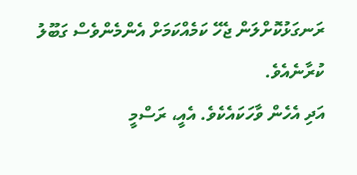ރަނގަޅުކޮށްލަން ޖެހޭ ކަމެއްކަމަށް އެންމެންވެސް ގަބޫލު ކުރާނެއެވެ.
އަދި އެހެން ވާހަކައެކެވެ. އެއީ، ރަސްމީ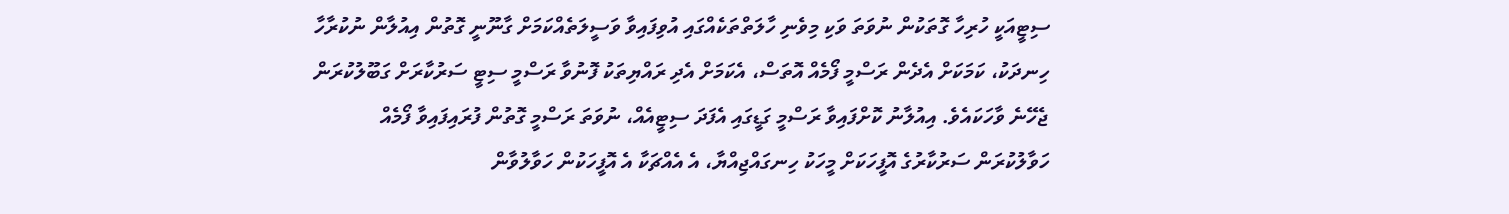ސިޓީއަކީ ހުރިހާ ގޮތަކުން ނުވަތަ ވަކި މިވެނި ހާލަތްތަކެއްގައި އުވިފައިވާ ވަސީލަތެއްކަމަށް ގާނޫނީ ގޮތުން އިއުލާން ނުކުރާހާ ހިނދަކު، ކަމަކަށް އެދެން ރަސްމީ ފޯމެއް އޮތަސް، އެކަމަށް އެދި ރައްޔިތަކު ފޮނުވާ ރަސްމީ ސިޓީ ސަރުކާރަށް ގަބޫލުކުރަން ޖެހޭނެ ވާހަކައެވެ. އިއުލާނު ކޮށްފައިވާ ރަސްމީ ގަޑީގައި އެފަދަ ސިޓީއެއް، ނުވަތަ ރަސްމީ ގޮތުން ފުރައިފައިވާ ފޯމެއް ހަވާލުކުރަން ސަރުކާރުގެ އޮފީހަކަށް މީހަކު ހިނގައްޖިއްޔާ، އެ އެއްޗަކާ އެ އޮފީހަކުން ހަވާލުވާން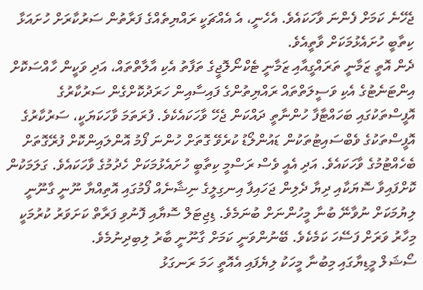ޖެހޭނެ ކަމަށް ފެންނަ ވާހަކައެވެ. އެހެނީ، އެ އެއްޗަކީ ރައްޔިތެއްގެ ފަރާތުން ސަރުކާރަށް ހުށައަޅާ ކިތާބީ ހުށައެޅުމަކަށް ވާތީއެވެ.
ދެން އޮތީ ޒަމާނީ ތަރައްގީއާއި ޒަމާނީ ޓެކްނޯލޮޖީގެ ތަފާތު އެކި އާލާތްތައް، އަދި ވަކީން ހާއްސަކޮށް އިންޓަނެޓުގެ އެކި ވަސީލަތްތައް ރައްޔިތުންގެ ފައިސާއިން ހަރަދުކޮށްގެން ސަރުކާރުގެ އޮފީސްތަކުގައި ބަހައްޓާފާ ހުންނާތީ ދައްކަން ޖެހޭ ވާހަކައެކެވެ. ފުރަތަމަ ވާހަކަޔަކީ، ސަރުކާރުގެ އޮފީސްތަކުގެ ވެބްސައިޓުތަކުން ޑައުންލޯޑު ކުރެވޭ ގޮތަށް ހުންނަ ފޯމު އޮންލައިންކޮށް ފުރޭގޮތަށް ބެހެއްޓުމުގެ ވާހަކައެވެ. އަދި އެއީ ވެސް ރަސްމީ ކިތާބީ ހުށައެޅުމަކަށް ހެދުމުގެ ވާހަކައެވެ. ގަލަމަކުން ކޮށްފައިވާ ސޮޔަކާއި ދިޔާ ދެލިން ޖަހައިފާ އިނގިލީގެ ނިޝާނެއް ފޯމުގައި އޮތިއްޔާ ނޫނީ ގާނޫނީ ލިޔުމަކަށް ނުވާނޭ ބުނާ މީހުންނަށް ބުނަމެވެ. ޑިޖިޓަލް ސޮޔާއި ފޮނުވި ފަރާތް ކަށަވަރު ކުރުމަކީ މިހާރު ވަރަށް ފަސޭހަ ކަމެކެވެ. ބޭނުންވަނީ ކަމަށް ގާނޫނީ ބާރު ލިބިދިނުމެވެ.
ސޯޝަލް މީޑިޔާގައި މިބުނާ މީހަކު ލިޔެފައި އެއޮތީ ހަމަ ރަނގަޅު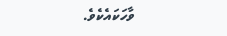ވާހަކައެކެވެ.